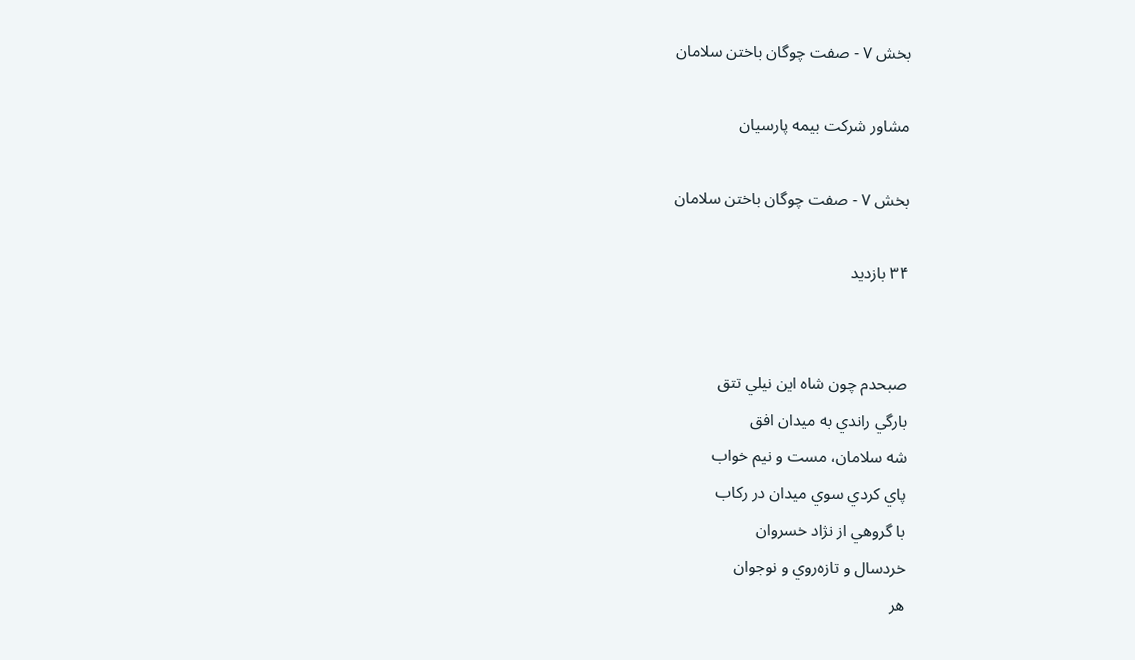بخش ۷ - صفت چوگان باختن سلامان

مشاور شركت بيمه پارسيان

بخش ۷ - صفت چوگان باختن سلامان

۳۴ بازديد


صبحدم چون شاه اين نيلي تتق
بارگي راندي به ميدان افق
شه سلامان، مست و نيم خواب
پاي كردي سوي ميدان در ركاب
با گروهي از نژاد خسروان
خردسال و تازه‌روي و نوجوان
هر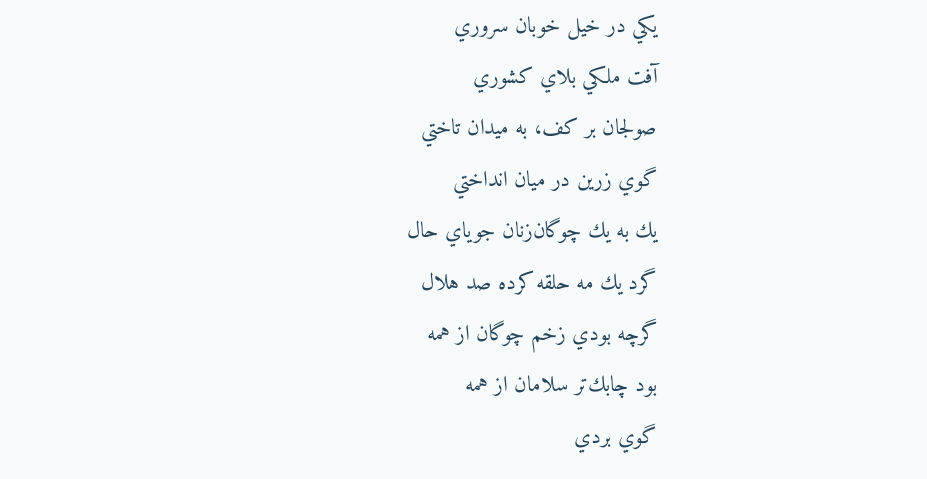يكي در خيل خوبان سروري
آفت ملكي بلاي كشوري
صولجان بر كف، به ميدان تاختي
گوي زرين در ميان انداختي
يك به يك چوگان‌زنان جوياي حال
گرد يك مه حلقه كرده صد هلال
گرچه بودي زخم چوگان از همه
بود چابك‌تر سلامان از همه
گوي بردي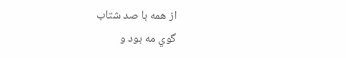از همه با صد شتاب
گوي مه بود و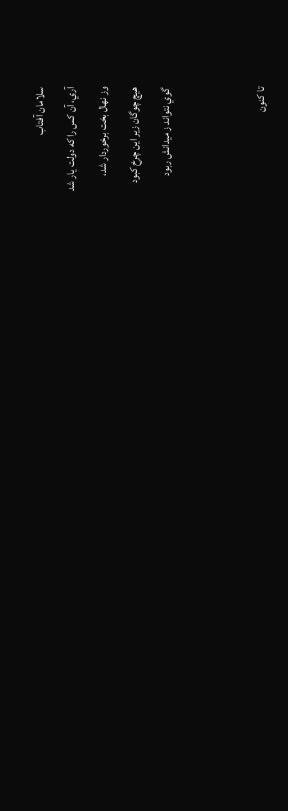سلامان آفتاب
آري، آن كس را كه دولت يار شد
وز نهال بخت برخوردار شد،
هيچ چوگان زير اين چرخ كبود
گوي نتواند ز ميدانش ربود


تا كنون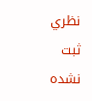نظري ثبت نشده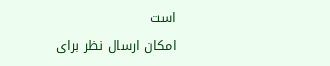است
امکان ارسال نظر برای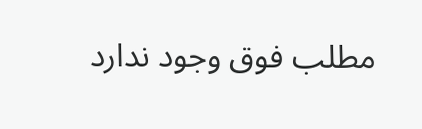مطلب فوق وجود ندارد